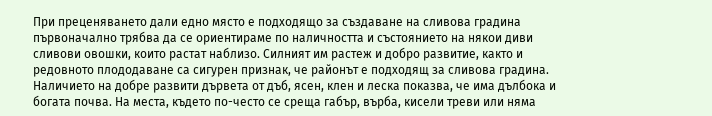При преценяването дали едно място е подходящо за създаване на сливова градина първоначално трябва да се ориентираме по наличността и състоянието на някои диви сливови овошки, които растат наблизо. Силният им растеж и добро развитие, както и редовното плододаване са сигурен признак, че районът е подходящ за сливова градина. Наличието на добре развити дървета от дъб, ясен, клен и леска показва, че има дълбока и богата почва. На места, където по-често се среща габър, върба, кисели треви или няма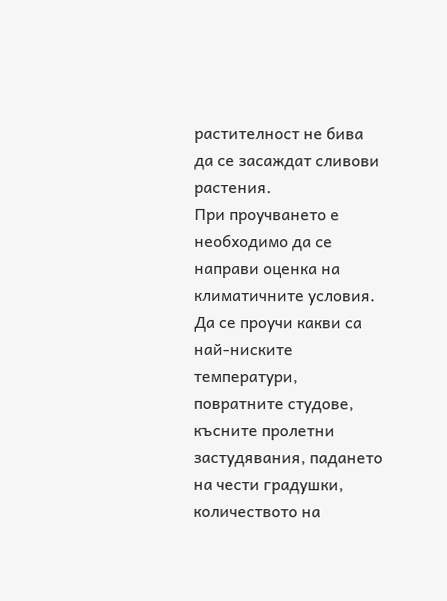растителност не бива да се засаждат сливови растения.
При проучването е необходимо да се направи оценка на климатичните условия. Да се проучи какви са най-ниските температури, повратните студове, късните пролетни застудявания, падането на чести градушки, количеството на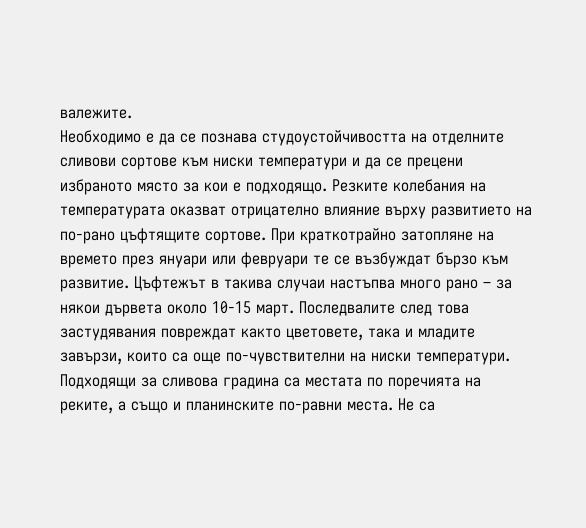валежите.
Необходимо е да се познава студоустойчивостта на отделните сливови сортове към ниски температури и да се прецени избраното място за кои е подходящо. Резките колебания на температурата оказват отрицателно влияние върху развитието на по-рано цъфтящите сортове. При краткотрайно затопляне на времето през януари или февруари те се възбуждат бързо към развитие. Цъфтежът в такива случаи настъпва много рано – за някои дървета около 10-15 март. Последвалите след това застудявания повреждат както цветовете, така и младите завързи, които са още по-чувствителни на ниски температури.
Подходящи за сливова градина са местата по поречията на реките, а също и планинските по-равни места. Не са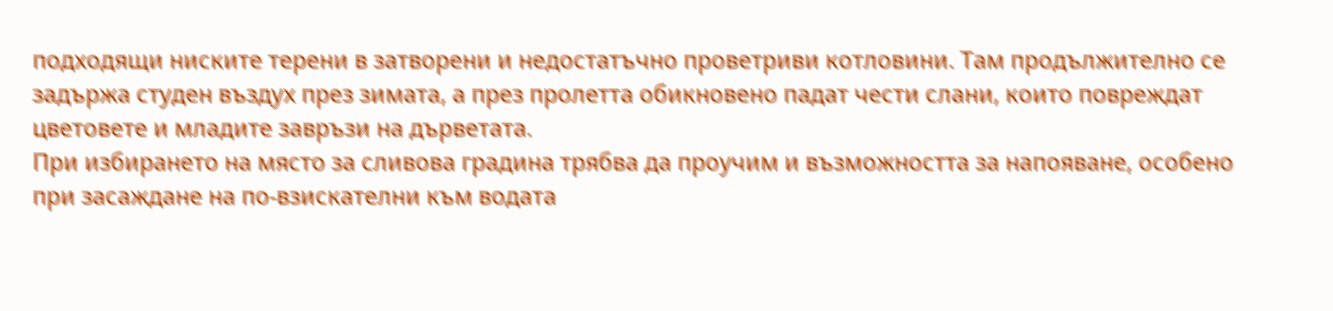подходящи ниските терени в затворени и недостатъчно проветриви котловини. Там продължително се задържа студен въздух през зимата, а през пролетта обикновено падат чести слани, които повреждат цветовете и младите завръзи на дърветата.
При избирането на място за сливова градина трябва да проучим и възможността за напояване, особено при засаждане на по-взискателни към водата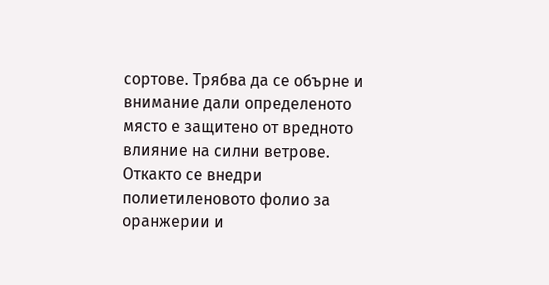сортове. Трябва да се обърне и внимание дали определеното място е защитено от вредното влияние на силни ветрове.
Откакто се внедри полиетиленовото фолио за оранжерии и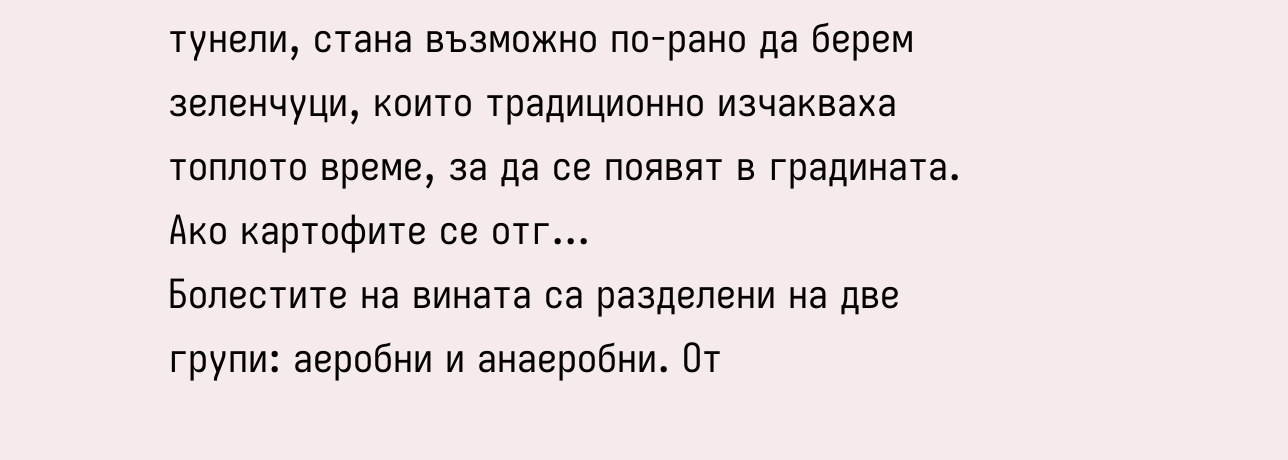тунели, стана възможно по-рано да берем зеленчуци, които традиционно изчакваха топлото време, за да се появят в градината. Ако картофите се отг...
Болестите на вината са разделени на две групи: аеробни и анаеробни. От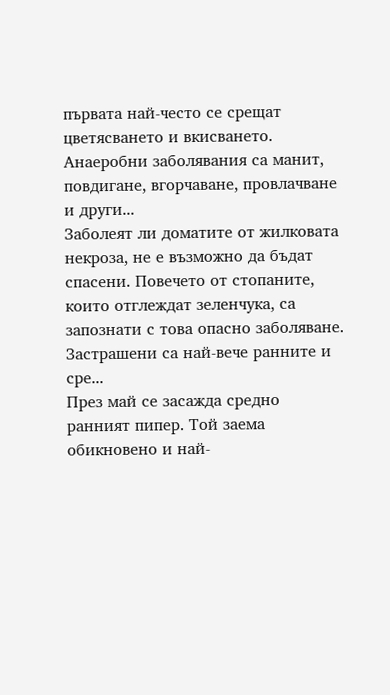първата най-често се срещат цветясването и вкисването. Анаеробни заболявания са манит, повдигане, вгорчаване, провлачване и други...
Заболеят ли доматите от жилковата некроза, не е възможно да бъдат спасени. Повечето от стопаните, които отглеждат зеленчука, са запознати с това опасно заболяване. Застрашени са най-вече ранните и сре...
През май се засажда средно ранният пипер. Той заема обикновено и най-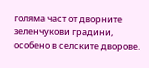голяма част от дворните зеленчукови градини, особено в селските дворове.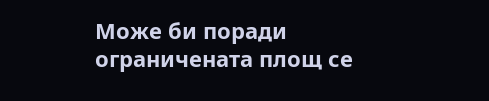Може би поради ограничената площ се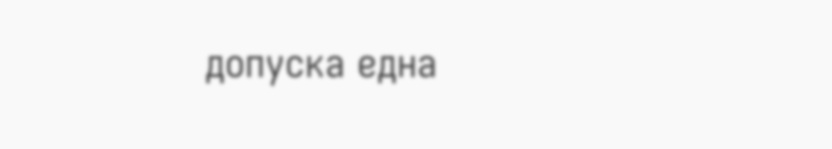допуска една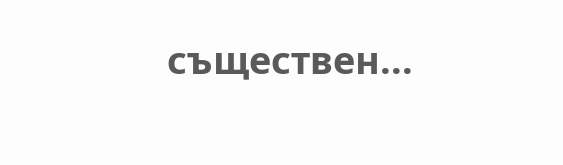съществен...